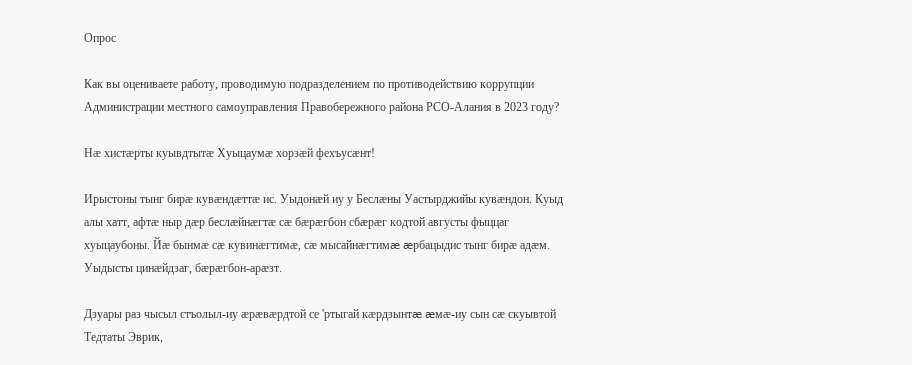Опрос

Как вы оцениваете работу, проводимую подразделением по противодействию коррупции Администрации местного самоуправления Правобережного района РСО-Алания в 2023 году?

Нæ хистæрты куывдтытæ Хуыцаумæ хорзæй фехъусæнт!

Ирыстоны тынг бирæ кувæндæттæ ис. Уыдонæй иу у Беслæны Уастырджийы кувæндон. Куыд алы хатт, афтæ ныр дæр беслæйнæгтæ сæ бæрæгбон сбæрæг кодтой августы фыццаг хуыцаубоны. Йæ бынмæ сæ кувинæгтимæ, сæ мысайнæгтимæ æрбацыдис тынг бирæ адæм. Уыдысты цинæйдзаг, бæрæгбон-арæзт.

Дзуары раз чысыл стъолыл-иу æрæвæрдтой се 'ртыгай кæрдзынтæ æмæ-иу сын сæ скуывтой Тедтаты Эврик,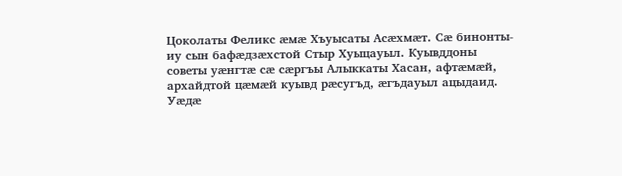Цоколаты Феликс æмæ Хъуысаты Асæхмæт. Сæ бинонты-иу сын бафæдзæхстой Стыр Хуыцауыл. Куывддоны советы уæнгтæ сæ сæргъы Алыккаты Хасан, афтæмæй, архайдтой цæмæй куывд рæсугъд, æгъдауыл ацыдаид. Уæдæ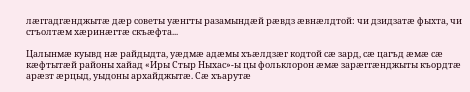лæггадгæнджытæ дæр советы уæнгты разамындæй рæвдз æвнæлдтой: чи дзидзатæ фыхта, чи стъолтæм хæринæгтæ скъæфта...

Цалынмæ куывд нæ райдыдта, уæдмæ адæмы хъæлдзæг кодтой сæ зард, сæ цагъд æмæ сæ кæфтытæй районы хайад «Иры Стыр Ныхас»-ы цы фольклорон æмæ зарæггæнджыты къордтæ арæзт æрцыд, уыдоны архайджытæ. Сæ хъарутæ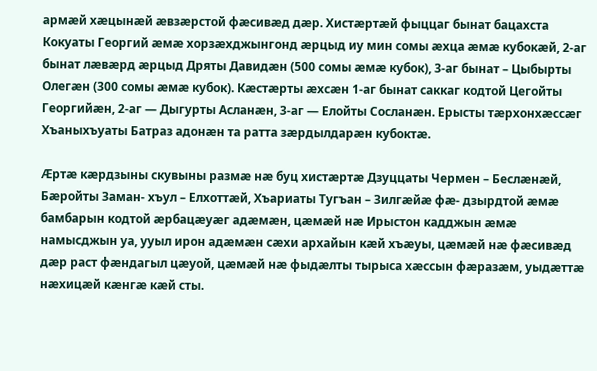армæй хæцынæй æвзæрстой фæсивæд дæр. Хистæртæй фыццаг бынат бацахста Кокуаты Георгий æмæ хорзæхджынгонд æрцыд иу мин сомы æхца æмæ кубокæй, 2-аг бынат лæвæрд æрцыд Дряты Давидæн (500 сомы æмæ кубок), 3-аг бынат – Цыбырты Олегæн (300 сомы æмæ кубок). Кæстæрты æхсæн 1-аг бынат саккаг кодтой Цегойты Георгийæн, 2-аг — Дыгурты Асланæн, 3-аг — Елойты Сосланæн. Ерысты тæрхонхæссæг Хъаныхъуаты Батраз адонæн та ратта зæрдылдарæн кубоктæ.

Æртæ кæрдзыны скувыны размæ нæ буц хистæртæ Дзуццаты Чермен – Беслæнæй, Бæройты Заман- хъул – Елхоттæй, Хъариаты Тугъан – Зилгæйæ фæ- дзырдтой æмæ бамбарын кодтой æрбацæуæг адæмæн, цæмæй нæ Ирыстон кадджын æмæ намысджын уа, ууыл ирон адæмæн сæхи архайын кæй хъæуы, цæмæй нæ фæсивæд дæр раст фæндагыл цæуой, цæмæй нæ фыдæлты тырыса хæссын фæразæм, уыдæттæ нæхицæй кæнгæ кæй сты.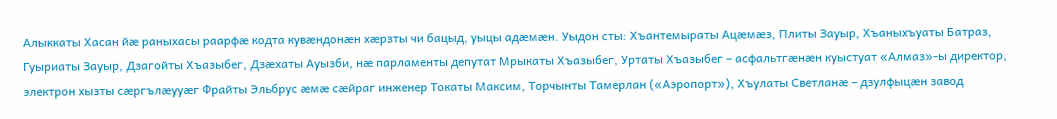Алыккаты Хасан йæ раныхасы раарфæ кодта кувæндонæн хæрзты чи бацыд, уыцы адæмæн. Уыдон сты: Хъантемыраты Ацæмæз, Плиты Зауыр, Хъаныхъуаты Батраз, Гуыриаты Зауыр, Дзагойты Хъазыбег, Дзæхаты Ауызби, нæ парламенты депутат Мрыкаты Хъазыбег, Уртаты Хъазыбег – асфальтгæнæн куыстуат «Алмаз»-ы директор, электрон хызты сæргълæууæг Фрайты Эльбрус æмæ сæйраг инженер Токаты Максим, Торчынты Тамерлан («Аэропорт»), Хъулаты Светланæ – дзулфыцæн завод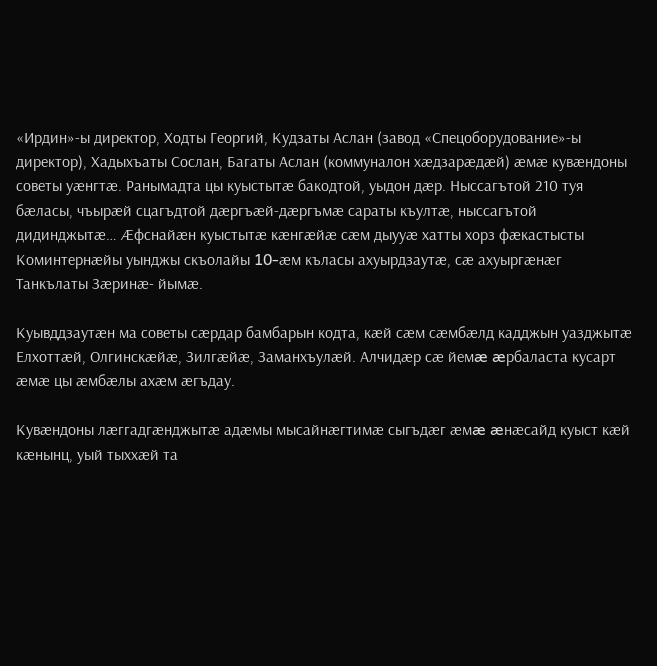«Ирдин»-ы директор, Ходты Георгий, Кудзаты Аслан (завод «Спецоборудование»-ы директор), Хадыхъаты Сослан, Багаты Аслан (коммуналон хæдзарæдæй) æмæ кувæндоны советы уæнгтæ. Ранымадта цы куыстытæ бакодтой, уыдон дæр. Ныссагътой 210 туя бæласы, чъырæй сцагъдтой дæргъæй-дæргъмæ сараты къултæ, ныссагътой дидинджытæ… Æфснайæн куыстытæ кæнгæйæ сæм дыууæ хатты хорз фæкастысты Коминтернæйы уынджы скъолайы 10-æм къласы ахуырдзаутæ, сæ ахуыргæнæг Танкълаты Зæринæ- йымæ.

Куывддзаутæн ма советы сæрдар бамбарын кодта, кæй сæм сæмбæлд кадджын уазджытæ Елхоттæй, Олгинскæйæ, Зилгæйæ, Заманхъулæй. Алчидæр сæ йемæ æрбаласта кусарт æмæ цы æмбæлы ахæм æгъдау.

Кувæндоны лæггадгæнджытæ адæмы мысайнæгтимæ сыгъдæг æмæ æнæсайд куыст кæй кæнынц, уый тыххæй та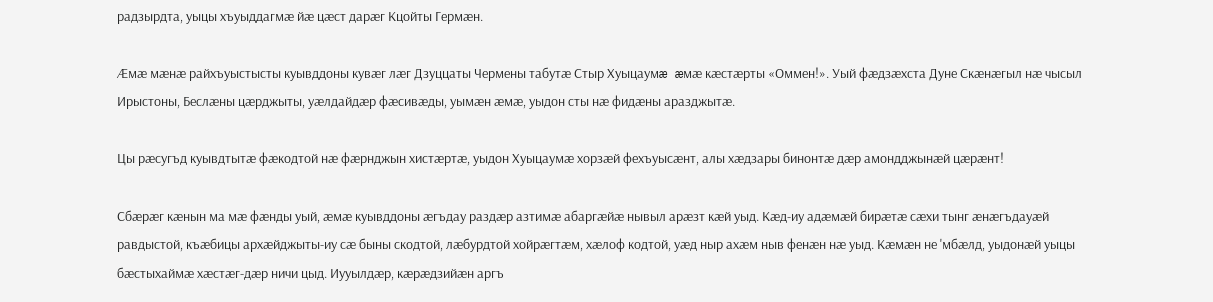радзырдта, уыцы хъуыддагмæ йæ цæст дарæг Кцойты Гермæн.

Æмæ мæнæ райхъуыстысты куывддоны кувæг лæг Дзуццаты Чермены табутæ Стыр Хуыцаумæ æмæ кæстæрты «Оммен!». Уый фæдзæхста Дуне Скæнæгыл нæ чысыл Ирыстоны, Беслæны цæрджыты, уæлдайдæр фæсивæды, уымæн æмæ, уыдон сты нæ фидæны аразджытæ.

Цы рæсугъд куывдтытæ фæкодтой нæ фæрнджын хистæртæ, уыдон Хуыцаумæ хорзæй фехъуысæнт, алы хæдзары бинонтæ дæр амондджынæй цæрæнт!

Сбæрæг кæнын ма мæ фæнды уый, æмæ куывддоны æгъдау раздæр азтимæ абаргæйæ нывыл арæзт кæй уыд. Кæд-иу адæмæй бирæтæ сæхи тынг æнæгъдауæй равдыстой, къæбицы архæйджыты-иу сæ быны скодтой, лæбурдтой хойрæгтæм, хæлоф кодтой, уæд ныр ахæм ныв фенæн нæ уыд. Кæмæн не 'мбæлд, уыдонæй уыцы бæстыхаймæ хæстæг-дæр ничи цыд. Иууылдæр, кæрæдзийæн аргъ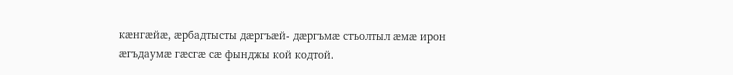кæнгæйæ, æрбадтысты дæргъæй- дæргъмæ стъолтыл æмæ ирон æгъдаумæ гæсгæ сæ фынджы кой кодтой.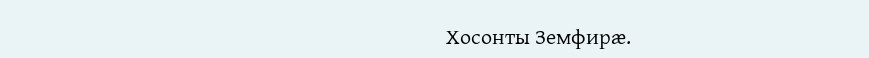Хосонты Земфирæ.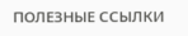ПОЛЕЗНЫЕ ССЫЛКИ